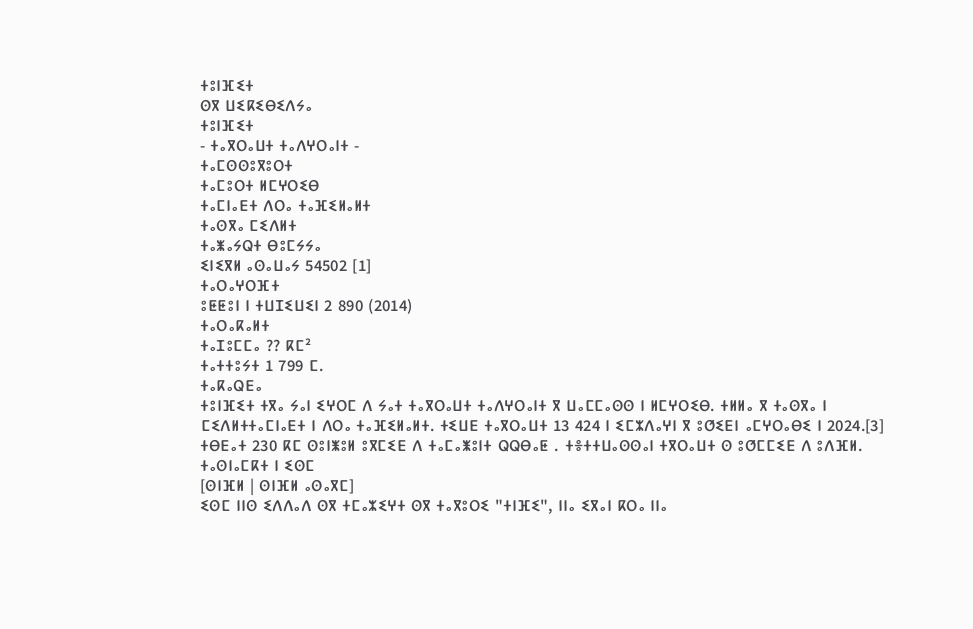ⵜⵓⵏⴼⵉⵜ
ⵙⴳ ⵡⵉⴽⵉⴱⵉⴷⵢⴰ
ⵜⵓⵏⴼⵉⵜ
- ⵜⴰⴳⵔⴰⵡⵜ ⵜⴰⴷⵖⵔⴰⵏⵜ -
ⵜⴰⵎⵙⵙⵓⴳⵓⵔⵜ
ⵜⴰⵎⵓⵔⵜ ⵍⵎⵖⵔⵉⴱ
ⵜⴰⵎⵏⴰⴹⵜ ⴷⵔⴰ ⵜⴰⴼⵉⵍⴰⵍⵜ
ⵜⴰⵙⴳⴰ ⵎⵉⴷⵍⵜ
ⵜⴰⵥⴰⵢⵕⵜ ⴱⵓⵎⵢⵢⴰ
ⵉⵏⵉⴳⵍ ⴰⵙⴰⵡⴰⵢ 54502 [1]
ⵜⴰⵔⴰⵖⵔⴼⵜ
ⵓⵟⵟⵓⵏ ⵏ ⵜⵡⵊⵉⵡⵉⵏ 2 890 (2014)
ⵜⴰⵔⴰⴽⴰⵍⵜ
ⵜⴰⵊⵓⵎⵎⴰ ?? ⴽⵎ²
ⵜⴰⵜⵜⵓⵢⵜ 1 799 ⵎ.
ⵜⴰⴽⴰⵕⴹⴰ
ⵜⵓⵏⴼⵉⵜ ⵜⴳⴰ ⵢⴰⵏ ⵉⵖⵔⵎ ⴷ ⵢⴰⵜ ⵜⴰⴳⵔⴰⵡⵜ ⵜⴰⴷⵖⵔⴰⵏⵜ ⴳ ⵡⴰⵎⵎⴰⵙⵙ ⵏ ⵍⵎⵖⵔⵉⴱ. ⵜⵍⵍⴰ ⴳ ⵜⴰⵙⴳⴰ ⵏ ⵎⵉⴷⵍⵜⵜⴰⵎⵏⴰⴹⵜ ⵏ ⴷⵔⴰ ⵜⴰⴼⵉⵍⴰⵍⵜ. ⵜⵉⵡⴹ ⵜⴰⴳⵔⴰⵡⵜ 13 424 ⵏ ⵉⵎⵣⴷⴰⵖⵏ ⴳ ⵓⵚⵉⴹⵏ ⴰⵎⵖⵔⴰⴱⵉ ⵏ 2024.[3] ⵜⴱⴹⴰⵜ 230 ⴽⵎ ⵙⵓⵏⵥⵓⵍ ⵓⴳⵎⵉⴹ ⴷ ⵜⴰⵎⴰⵥⵓⵏⵜ ⵕⵕⴱⴰⵟ . ⵜⴻⵜⵜⵡⴰⵙⵙⴰⵏ ⵜⴳⵔⴰⵡⵜ ⵙ ⵓⵚⵎⵎⵉⴹ ⴷ ⵓⴷⴼⵍ.
ⵜⴰⵙⵏⴰⵎⴽⵜ ⵏ ⵉⵙⵎ
[ⵙⵏⴼⵍ | ⵙⵏⴼⵍ ⴰⵙⴰⴳⵎ]
ⵉⵙⵎ ⵏⵏⵙ ⵉⴷⴷⴰⴷ ⵙⴳ ⵜⵎⴰⵣⵉⵖⵜ ⵙⴳ ⵜⴰⴳⵓⵔⵉ "ⵜⵏⴼⵉ", ⵏⵏⴰ ⵉⴳⴰⵏ ⴽⵔⴰ ⵏⵏⴰ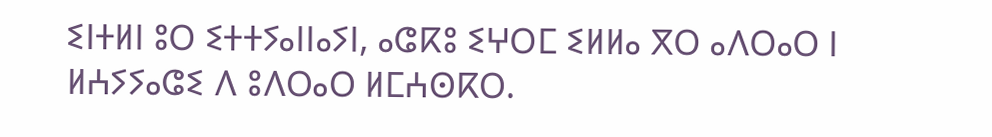ⵉⵏⵜⵍⵏ ⵓⵔ ⵉⵜⵜⵢⴰⵏⵏⴰⵢⵏ, ⴰⵛⴽⵓ ⵉⵖⵔⵎ ⵉⵍⵍⴰ ⴳⵔ ⴰⴷⵔⴰⵔ ⵏ ⵍⵄⵢⵢⴰⵛⵉ ⴷ ⵓⴷⵔⴰⵔ ⵍⵎⵄⵙⴽⵔ.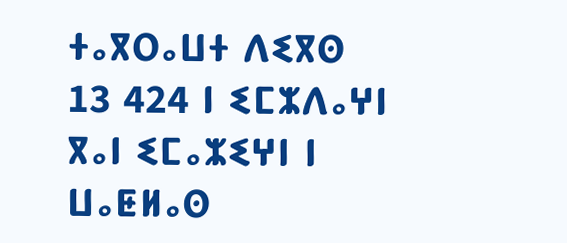ⵜⴰⴳⵔⴰⵡⵜ ⴷⵉⴳⵙ 13 424 ⵏ ⵉⵎⵣⴷⴰⵖⵏ ⴳⴰⵏ ⵉⵎⴰⵣⵉⵖⵏ ⵏ ⵡⴰⵟⵍⴰⵙ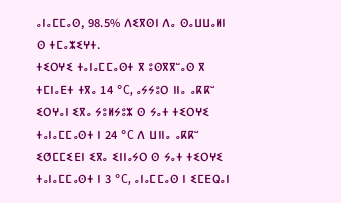ⴰⵏⴰⵎⵎⴰⵙ, 98.5% ⴷⵉⴳⵙⵏ ⴷⴰ ⵙⴰⵡⵡⴰⵍⵏ ⵙ ⵜⵎⴰⵣⵉⵖⵜ.
ⵜⵉⵔⵖⵉ ⵜⴰⵏⴰⵎⵎⴰⵙⵜ ⴳ ⵓⵙⴳⴳⵯⴰⵙ ⴳ ⵜⵎⵏⴰⴹⵜ ⵜⴳⴰ 14 °C, ⴰⵢⵢⵓⵔ ⵏⵏⴰ ⴰⴽⴽⵯ ⵉⵔⵖⴰⵏ ⵉⴳⴰ ⵢⵓⵍⵢⵓⵣ ⵙ ⵢⴰⵜ ⵜⵉⵔⵖⵉ ⵜⴰⵏⴰⵎⵎⴰⵙⵜ ⵏ 24 °C ⴷ ⵡⵏⵏⴰ ⴰⴽⴽⵯ ⵉⵚⵎⵎⵉⴹⵏ ⵉⴳⴰ ⵉⵏⵏⴰⵢⵔ ⵙ ⵢⴰⵜ ⵜⵉⵔⵖⵉ ⵜⴰⵏⴰⵎⵎⴰⵙⵜ ⵏ 3 °C, ⴰⵏⴰⵎⵎⴰⵙ ⵏ ⵉⵎⴹⵕⴰⵏ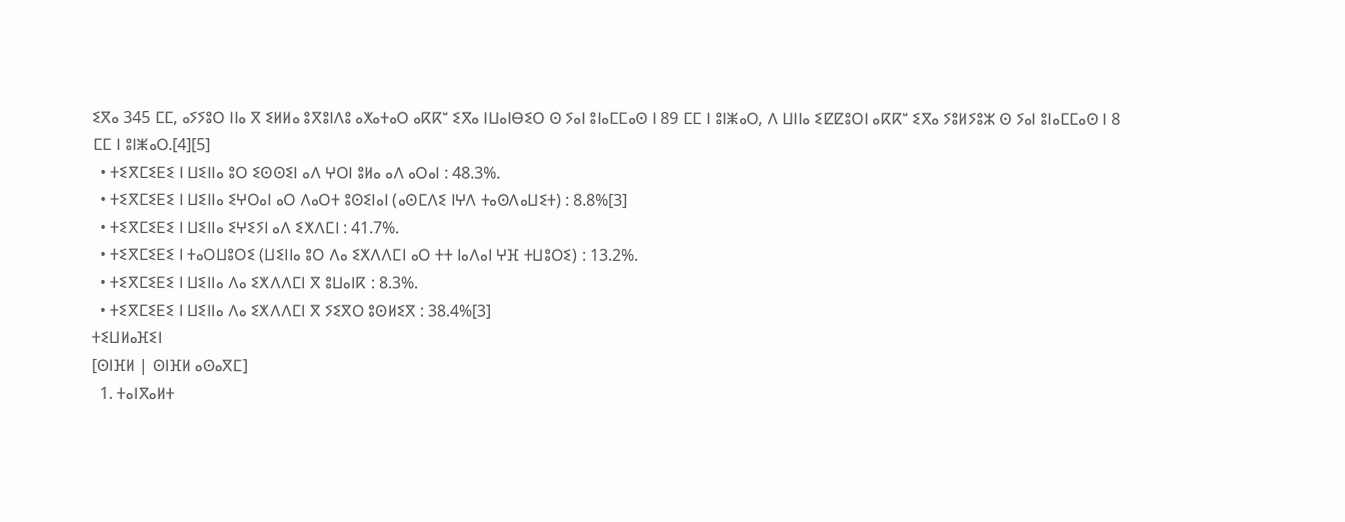ⵉⴳⴰ 345 ⵎⵎ, ⴰⵢⵢⵓⵔ ⵏⵏⴰ ⴳ ⵉⵍⵍⴰ ⵓⴳⵓⵏⴷⵓ ⴰⵅⴰⵜⴰⵔ ⴰⴽⴽⵯ ⵉⴳⴰ ⵏⵡⴰⵏⴱⵉⵔ ⵙ ⵢⴰⵏ ⵓⵏⴰⵎⵎⴰⵙ ⵏ 89 ⵎⵎ ⵏ ⵓⵏⵥⴰⵔ, ⴷ ⵡⵏⵏⴰ ⵉⵇⵇⵓⵔⵏ ⴰⴽⴽⵯ ⵉⴳⴰ ⵢⵓⵍⵢⵓⵣ ⵙ ⵢⴰⵏ ⵓⵏⴰⵎⵎⴰⵙ ⵏ 8 ⵎⵎ ⵏ ⵓⵏⵥⴰⵔ.[4][5]
  • ⵜⵉⴳⵎⵉⴹⵉ ⵏ ⵡⵉⵏⵏⴰ ⵓⵔ ⵉⵙⵙⵉⵏ ⴰⴷ ⵖⵔⵏ ⵓⵍⴰ ⴰⴷ ⴰⵔⴰⵏ : 48.3%.
  • ⵜⵉⴳⵎⵉⴹⵉ ⵏ ⵡⵉⵏⵏⴰ ⵉⵖⵔⴰⵏ ⴰⵔ ⴷⴰⵔⵜ ⵓⵙⵉⵏⴰⵏ (ⴰⵙⵎⴷⵉ ⵏⵖⴷ ⵜⴰⵙⴷⴰⵡⵉⵜ) : 8.8%[3]
  • ⵜⵉⴳⵎⵉⴹⵉ ⵏ ⵡⵉⵏⵏⴰ ⵉⵖⵉⵢⵏ ⴰⴷ ⵉⵅⴷⵎⵏ : 41.7%.
  • ⵜⵉⴳⵎⵉⴹⵉ ⵏ ⵜⴰⵔⵡⵓⵔⵉ (ⵡⵉⵏⵏⴰ ⵓⵔ ⴷⴰ ⵉⵅⴷⴷⵎⵏ ⴰⵔ ⵜⵜ ⵏⴰⴷⴰⵏ ⵖⴼ ⵜⵡⵓⵔⵉ) : 13.2%.
  • ⵜⵉⴳⵎⵉⴹⵉ ⵏ ⵡⵉⵏⵏⴰ ⴷⴰ ⵉⵅⴷⴷⵎⵏ ⴳ ⵓⵡⴰⵏⴽ : 8.3%.
  • ⵜⵉⴳⵎⵉⴹⵉ ⵏ ⵡⵉⵏⵏⴰ ⴷⴰ ⵉⵅⴷⴷⵎⵏ ⴳ ⵢⵉⴳⵔ ⵓⵙⵍⵉⴳ : 38.4%[3]
ⵜⵉⵡⵍⴰⴼⵉⵏ
[ⵙⵏⴼⵍ | ⵙⵏⴼⵍ ⴰⵙⴰⴳⵎ]
  1. ⵜⴰⵏⴳⴰⵍⵜ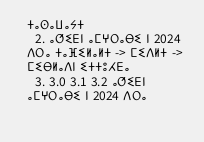ⵜⴰⵙⴰⵡⴰⵢⵜ
  2. ⴰⵚⵉⴹⵏ ⴰⵎⵖⵔⴰⴱⵉ ⵏ 2024 ⴷⵔⴰ ⵜⴰⴼⵉⵍⴰⵍⵜ -> ⵎⵉⴷⵍⵜ -> ⵎⵉⴱⵍⴰⴷⵏ ⵉⵜⵜⵓⵃⴹⴰ
  3. 3.0 3.1 3.2 ⴰⵚⵉⴹⵏ ⴰⵎⵖⵔⴰⴱⵉ ⵏ 2024 ⴷⵔⴰ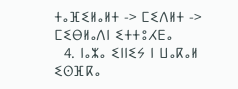ⵜⴰⴼⵉⵍⴰⵍⵜ -> ⵎⵉⴷⵍⵜ -> ⵎⵉⴱⵍⴰⴷⵏ ⵉⵜⵜⵓⵃⴹⴰ
  4. ⵏⴰⵣⴰ ⵉⵏⵏⵉⵢ ⵏ ⵡⴰⴽⴰⵍ ⵉⵙⴼⴽⴰ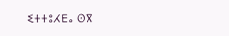ⵉⵜⵜⵓⵃⴹⴰ ⵙⴳ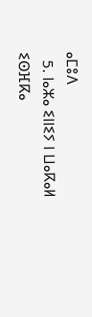ⴰⵎⵓⴷ
  5. ⵏⴰⵣⴰ ⵉⵏⵏⵉⵢ ⵏ ⵡⴰⴽⴰⵍ ⵉⵙⴼⴽⴰ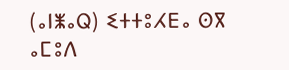(ⴰⵏⵥⴰⵕ) ⵉⵜⵜⵓⵃⴹⴰ ⵙⴳ ⴰⵎⵓⴷ